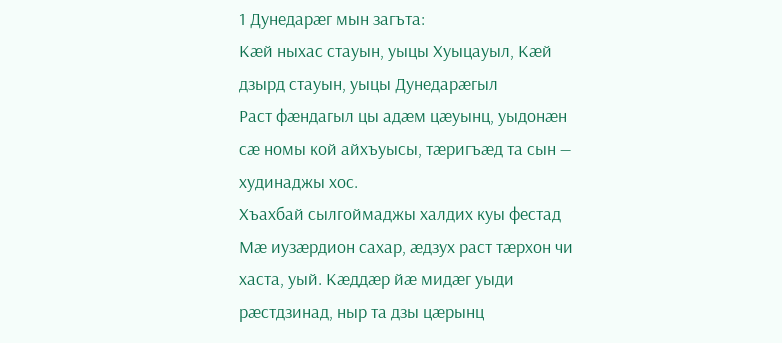1 Дунедарӕг мын загъта:
Кӕй ныхас стауын, уыцы Хуыцауыл, Кӕй дзырд стауын, уыцы Дунедарӕгыл
Раст фӕндагыл цы адӕм цӕуынц, уыдонӕн сӕ номы кой айхъуысы, тӕригъӕд та сын — худинаджы хос.
Хъахбай сылгоймаджы халдих куы фестад Мӕ иузӕрдион сахар, ӕдзух раст тӕрхон чи хаста, уый. Кӕддӕр йӕ мидӕг уыди рӕстдзинад, ныр та дзы цӕрынц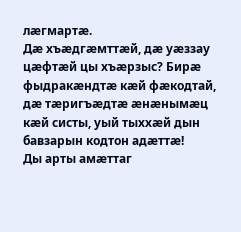лӕгмартӕ.
Дӕ хъӕдгӕмттӕй, дӕ уӕззау цӕфтӕй цы хъӕрзыс? Бирӕ фыдракӕндтӕ кӕй фӕкодтай, дӕ тӕригъӕдтӕ ӕнӕнымӕц кӕй систы, уый тыххӕй дын бавзарын кодтон адӕттӕ!
Ды арты амӕттаг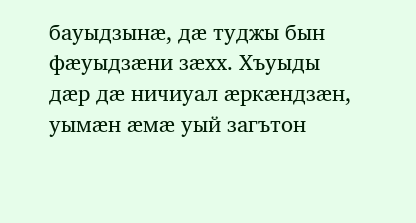бауыдзынӕ, дӕ туджы бын фӕуыдзӕни зӕхх. Хъуыды дӕр дӕ ничиуал ӕркӕндзӕн, уымӕн ӕмӕ уый загътон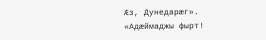Ӕз, Дунедарӕг».
«Адӕймаджы фырт!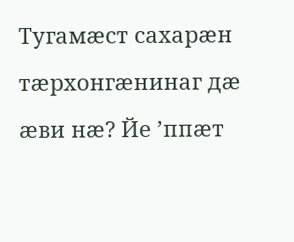Тугамӕст сахарӕн тӕрхонгӕнинаг дӕ ӕви нӕ? Йе ’ппӕт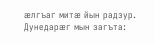ӕлгъаг митӕ йын радзур.
Дунедарӕг мын загъта: